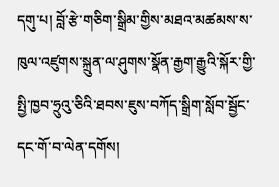དགུ་པ། བློ་རྩེ་གཅིག་སྒྲིམ་གྱིས་མཐའ་མཚམས་ས་ཁུལ་འཛུགས་སྐྲུན་ལ་ཤུགས་སྣོན་རྒྱག་རྒྱུའི་སྐོར་གྱི་སྤྱི་ཁྱབ་ཧྲུའུ་ཅིའི་ཐབས་ཇུས་བཀོད་སྒྲིག་སློབ་སྦྱོང་དང་གོ་བ་ལེན་དགོས།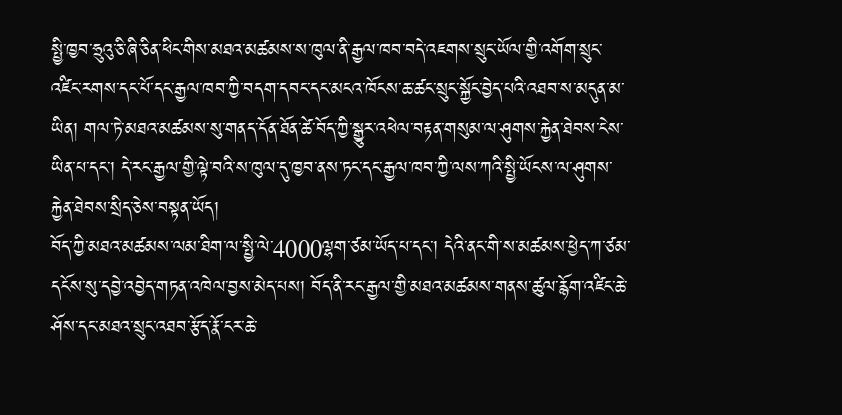སྤྱི་ཁྱབ་ཧྲུའུ་ཅི་ཞི་ཅིན་ཕིང་གིས་མཐའ་མཚམས་ས་ཁུལ་ནི་རྒྱལ་ཁབ་བདེ་འཇགས་སྲུང་ཡོལ་གྱི་འགོག་སྲུང་འཛིང་རགས་དང་པོ་དང་རྒྱལ་ཁབ་ཀྱི་བདག་དབང་དང་མངའ་ཁོངས་ཆ་ཚང་སྲུང་སྐྱོང་བྱེད་པའི་འཐབ་ས་མདུན་མ་ཡིན། གལ་ཏེ་མཐའ་མཚམས་སུ་གནད་དོན་ཐོན་ཚེ་བོད་ཀྱི་སྒྱུར་འཕེལ་བརྟན་གསུམ་ལ་ཤུགས་རྐྱེན་ཐེབས་ངེས་ཡིན་པ་དང་། དེ་རང་རྒྱལ་གྱི་ལྟེ་བའི་ས་ཁུལ་དུ་ཁྱབ་ནས་ཏང་དང་རྒྱལ་ཁབ་ཀྱི་ལས་ཀའི་སྤྱི་ཡོངས་ལ་ཤུགས་རྐྱེན་ཐེབས་སྲིད་ཅེས་བསྟན་ཡོད།
བོད་ཀྱི་མཐའ་མཚམས་ལམ་ཐིག་ལ་སྤྱི་ལེ་4000ལྷག་ཙམ་ཡོད་པ་དང་། དེའི་ནང་གི་ས་མཚམས་ཕྱེད་ཀ་ཙམ་དངོས་སུ་དབྱེ་འབྱེད་གཏན་འཁེལ་བྱས་མེད་པས། བོད་ནི་རང་རྒྱལ་གྱི་མཐའ་མཚམས་གནས་ཚུལ་རྙོག་འཛིང་ཆེ་ཤོས་དང་མཐའ་སྲུང་འཐབ་རྩོད་རྣོ་ངར་ཆེ་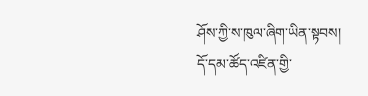ཤོས་ཀྱི་ས་ཁུལ་ཞིག་ཡིན་སྟབས། དོ་དམ་ཚོད་འཛིན་གྱི་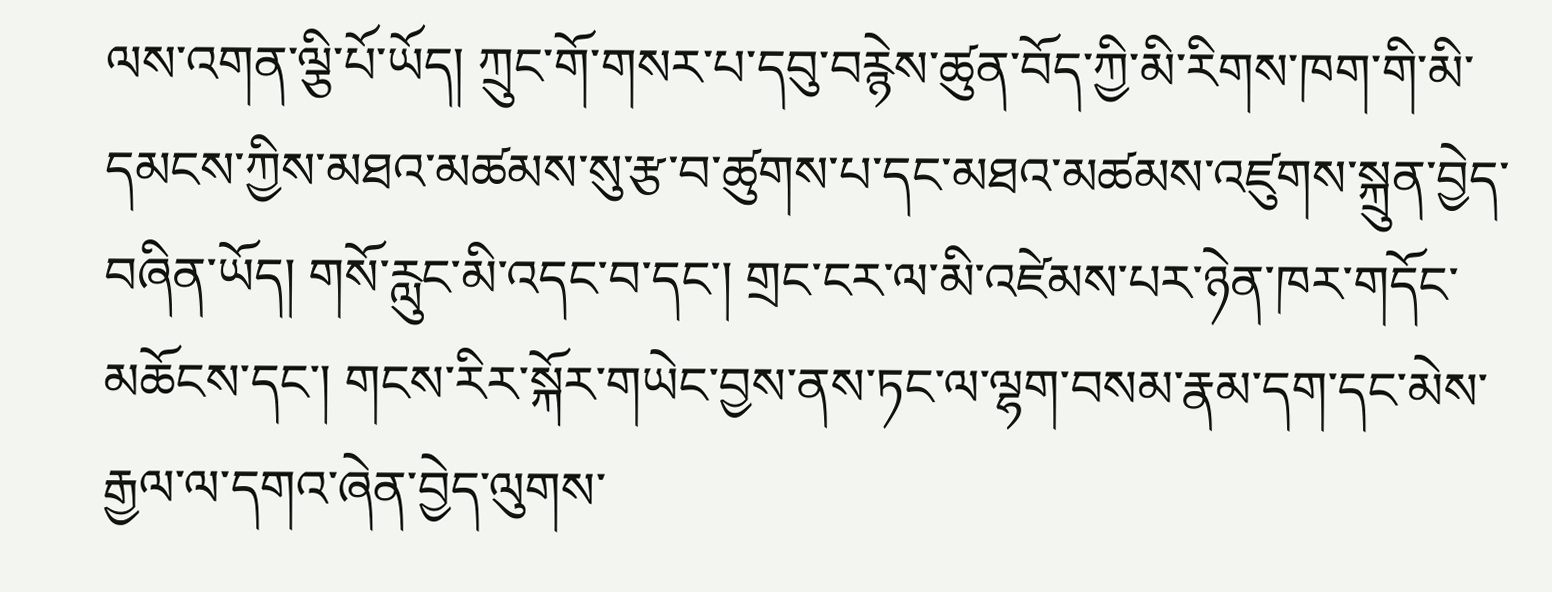ལས་འགན་ལྕི་པོ་ཡོད། ཀྲུང་གོ་གསར་པ་དབུ་བརྙེས་ཚུན་བོད་ཀྱི་མི་རིགས་ཁག་གི་མི་དམངས་ཀྱིས་མཐའ་མཚམས་སུ་རྩ་བ་ཚུགས་པ་དང་མཐའ་མཚམས་འཛུགས་སྐྲུན་བྱེད་བཞིན་ཡོད། གསོ་རླུང་མི་འདང་བ་དང་། གྲང་ངར་ལ་མི་འཛེམས་པར་ཉེན་ཁར་གདོང་མཆོངས་དང་། གངས་རིར་སྐོར་གཡེང་བྱས་ནས་ཏང་ལ་ལྷག་བསམ་རྣམ་དག་དང་མེས་རྒྱལ་ལ་དགའ་ཞེན་བྱེད་ལུགས་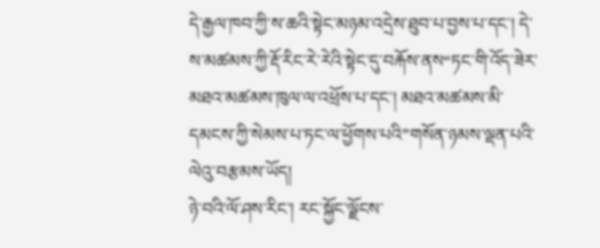དེ་རྒྱལ་ཁབ་ཀྱི་ས་ཆའི་སྟེང་མཉམ་འདྲེས་ཐུབ་པ་བྱས་པ་དང་། དེ་ས་མཚམས་ཀྱི་རྡོ་རིང་རེ་རེའི་སྟེང་དུ་བརྐོས་ནས“ཏང་གི་འོད་ཟེར་མཐའ་མཚམས་ཁུལ་ལ་འཕྲོས་པ་དང་། མཐའ་མཚམས་མི་དམངས་ཀྱི་སེམས་པ་ཏང་ལ་ཕྱོགས་པའི”གསོན་ཉམས་ལྡན་པའི་ལེའུ་བརྩམས་ཡོད།
ཉེ་བའི་ལོ་ཤས་རིང་། རང་སྐྱོང་ལྗོངས་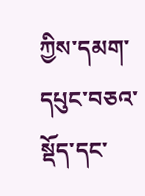ཀྱིས་དམག་དཔུང་བཅའ་སྡོད་དང་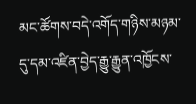མང་ཚོགས་བདེ་འགོད་གཉིས་མཉམ་དུ་དམ་འཛིན་བྱེད་རྒྱུ་རྒྱུན་འཁྱོངས་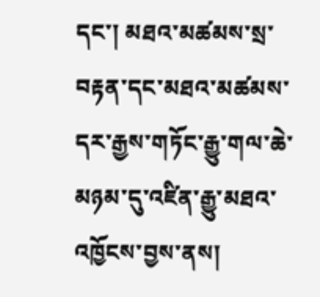དང་། མཐའ་མཚམས་སྲ་བརྟན་དང་མཐའ་མཚམས་དར་རྒྱས་གཏོང་རྒྱུ་གལ་ཆེ་མཉམ་དུ་འཛིན་རྒྱུ་མཐའ་འཁྱོངས་བྱས་ནས།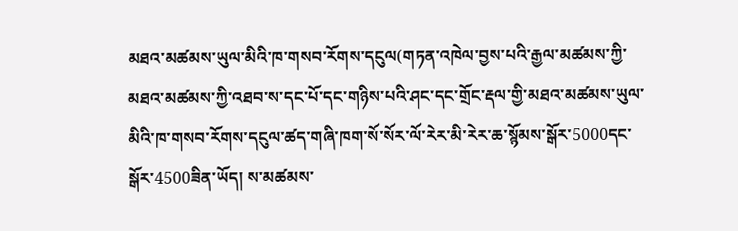མཐའ་མཚམས་ཡུལ་མིའི་ཁ་གསབ་རོགས་དངུལ(གཏན་འཁེལ་བྱས་པའི་རྒྱལ་མཚམས་ཀྱི་མཐའ་མཚམས་ཀྱི་འཐབ་ས་དང་པོ་དང་གཉིས་པའི་ཤང་དང་གྲོང་རྡལ་གྱི་མཐའ་མཚམས་ཡུལ་མིའི་ཁ་གསབ་རོགས་དངུལ་ཚད་གཞི་ཁག་སོ་སོར་ལོ་རེར་མི་རེར་ཆ་སྙོམས་སྒོར་5000དང་སྒོར་4500ཟིན་ཡོད། ས་མཚམས་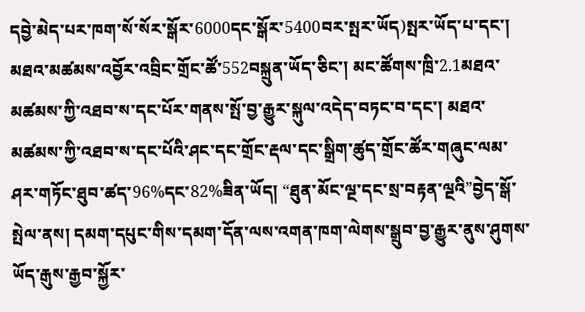དབྱེ་མེད་པར་ཁག་སོ་སོར་སྒོར་6000དང་སྒོར་5400བར་སྤར་ཡོད)སྤར་ཡོད་པ་དང་། མཐའ་མཚམས་འབྱོར་འབྲིང་གྲོང་ཚོ་552བསྐྲུན་ཡོད་ཅིང་། མང་ཚོགས་ཁྲི་2.1མཐའ་མཚམས་ཀྱི་འཐབ་ས་དང་པོར་གནས་སྤོ་བྱ་རྒྱུར་སྐུལ་འདེད་བཏང་བ་དང་། མཐའ་མཚམས་ཀྱི་འཐབ་ས་དང་པོའི་ཤང་དང་གྲོང་རྡལ་དང་སྒྲིག་ཚུད་གྲོང་ཚོར་གཞུང་ལམ་ཤར་གཏོང་ཐུབ་ཚད་96%དང་82%ཟིན་ཡོད། “ཐུན་མོང་ལྔ་དང་སྲ་བརྟན་ལྔའི”བྱེད་སྒོ་སྤེལ་ནས། དམག་དཔུང་གིས་དམག་དོན་ལས་འགན་ཁག་ལེགས་སྒྲུབ་བྱ་རྒྱུར་ནུས་ཤུགས་ཡོད་རྒུས་རྒྱབ་སྐྱོར་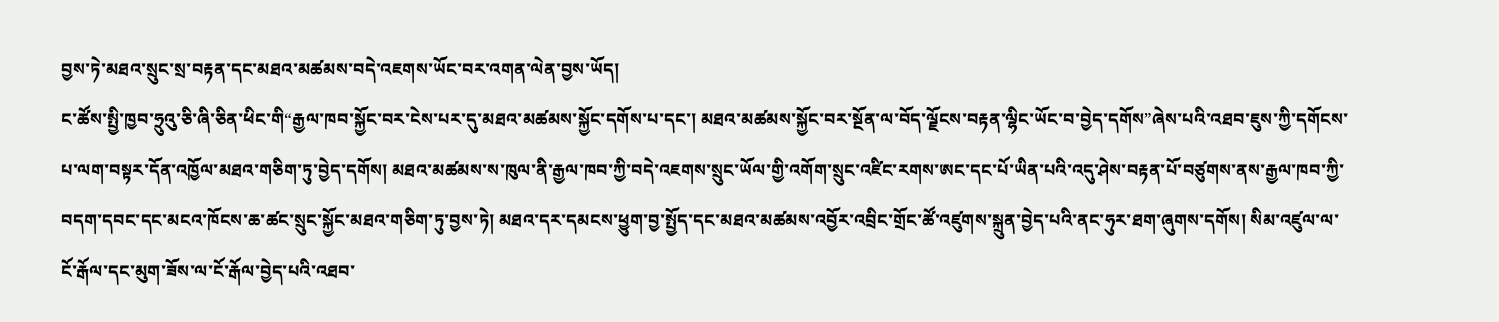བྱས་ཏེ་མཐའ་སྲུང་སྲ་བརྟན་དང་མཐའ་མཚམས་བདེ་འཇགས་ཡོང་བར་འགན་ལེན་བྱས་ཡོད།
ང་ཚོས་སྤྱི་ཁྱབ་ཧྲུའུ་ཅི་ཞི་ཅིན་ཕིང་གི“རྒྱལ་ཁབ་སྐྱོང་བར་ངེས་པར་དུ་མཐའ་མཚམས་སྐྱོང་དགོས་པ་དང་། མཐའ་མཚམས་སྐྱོང་བར་སྔོན་ལ་བོད་ལྗོངས་བརྟན་ལྷིང་ཡོང་བ་བྱེད་དགོས”ཞེས་པའི་འཐབ་ཇུས་ཀྱི་དགོངས་པ་ལག་བསྟར་དོན་འཁྱོལ་མཐའ་གཅིག་ཏུ་བྱེད་དགོས། མཐའ་མཚམས་ས་ཁུལ་ནི་རྒྱལ་ཁབ་ཀྱི་བདེ་འཇགས་སྲུང་ཡོལ་གྱི་འགོག་སྲུང་འཛིང་རགས་ཨང་དང་པོ་ཡིན་པའི་འདུ་ཤེས་བརྟན་པོ་བཙུགས་ནས་རྒྱལ་ཁབ་ཀྱི་བདག་དབང་དང་མངའ་ཁོངས་ཆ་ཚང་སྲུང་སྐྱོང་མཐའ་གཅིག་ཏུ་བྱས་ཏེ། མཐའ་དར་དམངས་ཕྱུག་བྱ་སྤྱོད་དང་མཐའ་མཚམས་འབྱོར་འབྲིང་གྲོང་ཚོ་འཛུགས་སྐྲུན་བྱེད་པའི་ནང་ཧུར་ཐག་ཞུགས་དགོས། སིམ་འཛུལ་ལ་ངོ་རྒོལ་དང་མུག་ཟོས་ལ་ངོ་རྒོལ་བྱེད་པའི་འཐབ་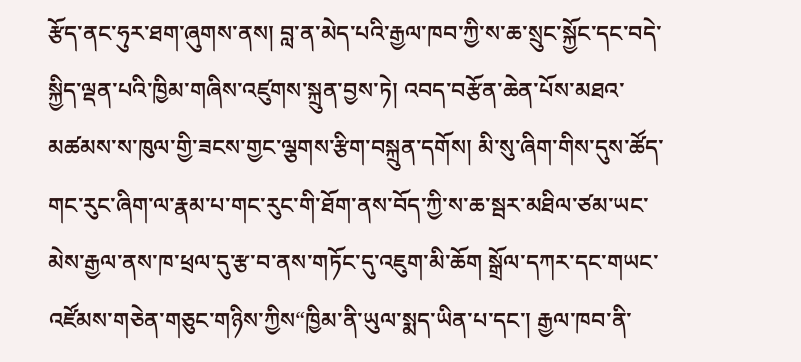རྩོད་ནང་ཧུར་ཐག་ཞུགས་ནས། བླ་ན་མེད་པའི་རྒྱལ་ཁབ་ཀྱི་ས་ཆ་སྲུང་སྐྱོང་དང་བདེ་སྐྱིད་ལྡན་པའི་ཁྱིམ་གཞིས་འཛུགས་སྐྲུན་བྱས་ཏེ། འབད་བརྩོན་ཆེན་པོས་མཐའ་མཚམས་ས་ཁུལ་གྱི་ཟངས་གྱང་ལྕགས་རྩིག་བསྐྲུན་དགོས། མི་སུ་ཞིག་གིས་དུས་ཚོད་གང་རུང་ཞིག་ལ་རྣམ་པ་གང་རུང་གི་ཐོག་ནས་བོད་ཀྱི་ས་ཆ་སྦར་མཐིལ་ཙམ་ཡང་མེས་རྒྱལ་ནས་ཁ་ཕྲལ་དུ་རྩ་བ་ནས་གཏོང་དུ་འཇུག་མི་ཆོག སྒྲོལ་དཀར་དང་གཡང་འཛོམས་གཅེན་གཅུང་གཉིས་ཀྱིས“ཁྱིམ་ནི་ཡུལ་སྨད་ཡིན་པ་དང་། རྒྱལ་ཁབ་ནི་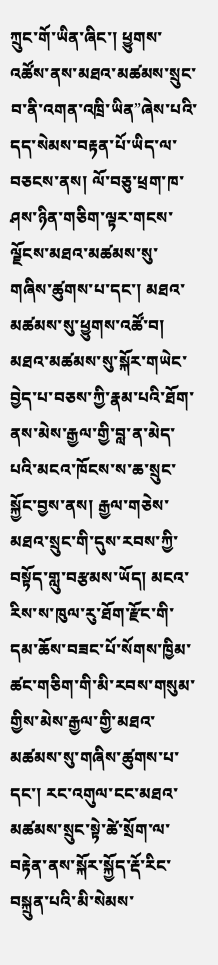ཀྲུང་གོ་ཡིན་ཞིང་། ཕྱུགས་འཚོས་ནས་མཐའ་མཚམས་སྲུང་བ་ནི་འགན་འཁྲི་ཡིན”ཞེས་པའི་དད་སེམས་བརྟན་པོ་ཡིད་ལ་བཅངས་ནས། ལོ་བཅུ་ཕྲག་ཁ་ཤས་ཉིན་གཅིག་ལྟར་གངས་ལྗོངས་མཐའ་མཚམས་སུ་གཞིས་ཚུགས་པ་དང་། མཐའ་མཚམས་སུ་ཕྱུགས་འཚོ་བ། མཐའ་མཚམས་སུ་སྐོར་གཡེང་བྱེད་པ་བཅས་ཀྱི་རྣམ་པའི་ཐོག་ནས་མེས་རྒྱལ་གྱི་བླ་ན་མེད་པའི་མངའ་ཁོངས་ས་ཆ་སྲུང་སྐྱོང་བྱས་ནས། རྒྱལ་གཅེས་མཐའ་སྲུང་གི་དུས་རབས་ཀྱི་བསྟོད་གླུ་བརྩམས་ཡོད། མངའ་རིས་ས་ཁུལ་རུ་ཐོག་རྫོང་གི་དམ་ཆོས་བཟང་པོ་སོགས་ཁྱིམ་ཚང་གཅིག་གི་མི་རབས་གསུམ་གྱིས་མེས་རྒྱལ་གྱི་མཐའ་མཚམས་སུ་གཞིས་ཚུགས་པ་དང་། རང་འགུལ་ངང་མཐའ་མཚམས་སྲུང་སྟེ་ཚེ་སྲོག་ལ་བརྟེན་ནས་སྐོར་སྐྱོད་རྡོ་རིང་བསྐྲུན་པའི་མི་སེམས་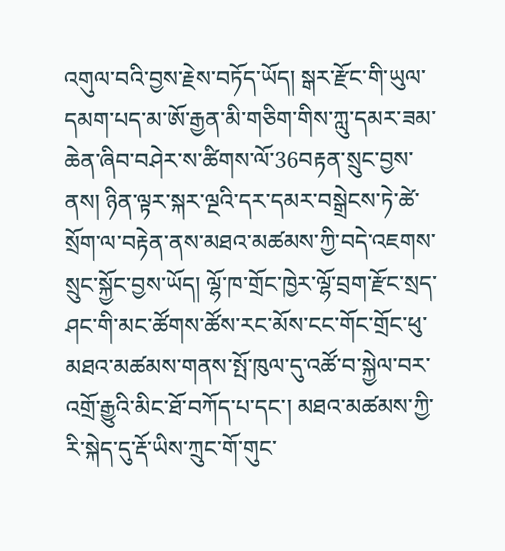འགུལ་བའི་བྱས་རྗེས་བཏོད་ཡོད། སྒར་རྫོང་གི་ཡུལ་དམག་པད་མ་ཨོ་རྒྱན་མི་གཅིག་གིས་ཀླུ་དམར་ཟམ་ཆེན་ཞིབ་བཤེར་ས་ཚིགས་ལོ་36བརྟན་སྲུང་བྱས་ནས། ཉིན་ལྟར་སྐར་ལྔའི་དར་དམར་བསྒྲེངས་ཏེ་ཚེ་སྲོག་ལ་བརྟེན་ནས་མཐའ་མཚམས་ཀྱི་བདེ་འཇགས་སྲུང་སྐྱོང་བྱས་ཡོད། ལྷོ་ཁ་གྲོང་ཁྱེར་ལྷོ་བྲག་རྫོང་སྲད་ཤང་གི་མང་ཚོགས་ཚོས་རང་མོས་ངང་གོང་གྲོང་ཕུ་མཐའ་མཚམས་གནས་སྤོ་ཁུལ་དུ་འཚོ་བ་སྐྱེལ་བར་འགྲོ་རྒྱུའི་མིང་ཐོ་བཀོད་པ་དང་། མཐའ་མཚམས་ཀྱི་རི་སྐེད་དུ་རྡོ་ཡིས་ཀྲུང་གོ་གུང་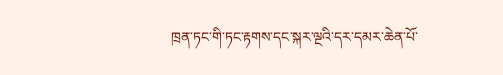ཁྲན་ཏང་གི་ཏང་རྟགས་དང་སྐར་ལྔའི་དར་དམར་ཆེན་པོ་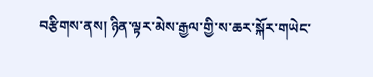བརྩིགས་ནས། ཉིན་ལྟར་མེས་རྒྱལ་གྱི་ས་ཆར་སྐོར་གཡེང་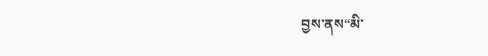བྱས་ནས“མི་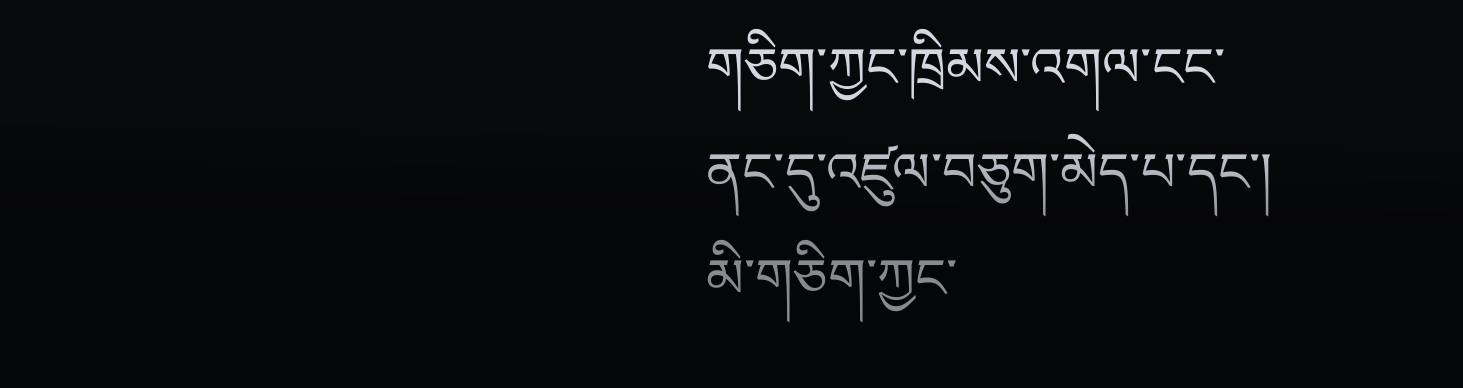གཅིག་ཀྱང་ཁྲིམས་འགལ་ངང་ནང་དུ་འཛུལ་བཅུག་མེད་པ་དང་། མི་གཅིག་ཀྱང་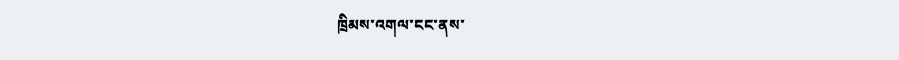ཁྲིམས་འགལ་ངང་ནས་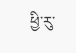ཕྱི་རུ་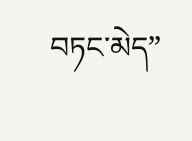བཏང་མེད”